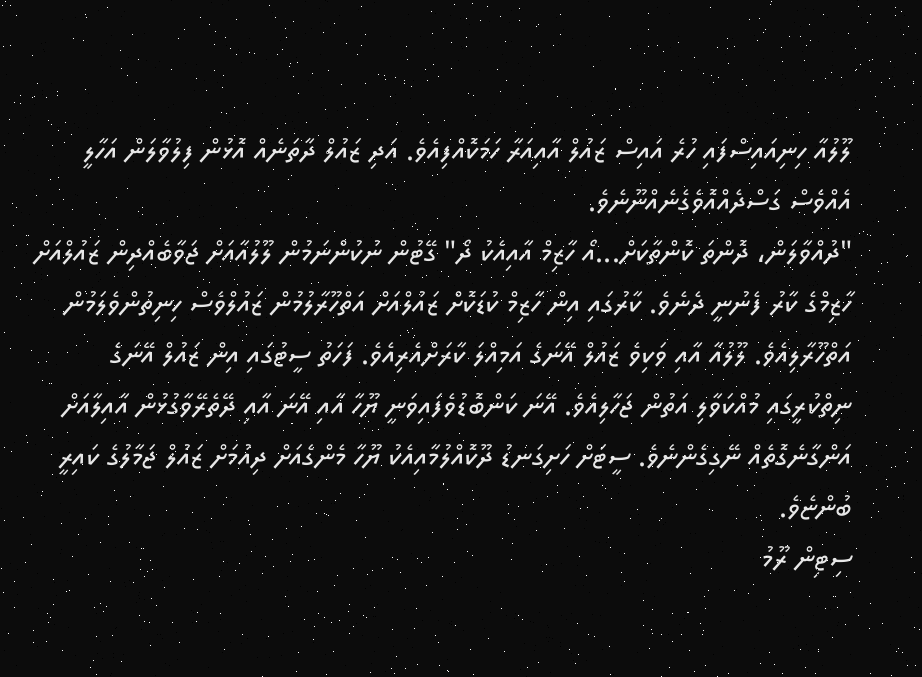ލޫލުއާ ހިނިއައިސްފައި ހުރެ އައިސް ޒައުލް އާއިއަރާ ހަމަކޮއްފިއެވެ. އަދި ޒައުލް ދާތަނެއް އޮޅުން ފިލުވާލަން އަހާލީ އެއްވެސް ގަސްދެއްއޮވެގެނެއްނޫނެވެ.
"ދުއްވާލަން، ދޮންތަ ކޮންތާކަށް...އޯ ހާޒިމް އާއިއެކު ދޯ" ގޭޓުން ނުކުންނަމުން ލޫލުއާއަށް ޖަވާބެއްދިން ޒައުލްއަށް ހާޒިމްގެ ކާރު ފެނުނީ ދެނެވެ. ކާރުގައި އިން ހާޒިމް ކުޑަކޮށް ޒައުލްއަށް އަތްހޫރާލުމުން ޒައުލްވެސް ހިނިތުންވެލަމުން އަތްހޫރާލިއެވެ. ލޫލުއާ އާއި ވަކިވެ ޒައުލް އޭނަގެ އަމިއްލަ ކާރަށްއެރިއެވެ. ފަހަތު ސީޓުގައި އިން ޒައުލް އޭނަގެ ނިތްކުރީގައި މުއްކަވާލި އަތުން ޖަހާލިއެވެ. އޭނަ ކަންބޮޑުވެފައިވަނީ ޔޫހާ އާއި އޭނަ އާއި ދޭތެރޭވާގުޅުން އާއިލާއަށް އަންގާނެގޮތެއް ނޭގިގެންނެވެ. ސީޓަށް ހަށިގަނޑު ދޫކޮއްލުމާއިއެކު ޔޫހާ މެންގެއަށް ދިއުމަށް ޒައުލް ޖަމާލުގެ ކައިރީ ބުންޏެވެ.
ސިޓިން ރޫމު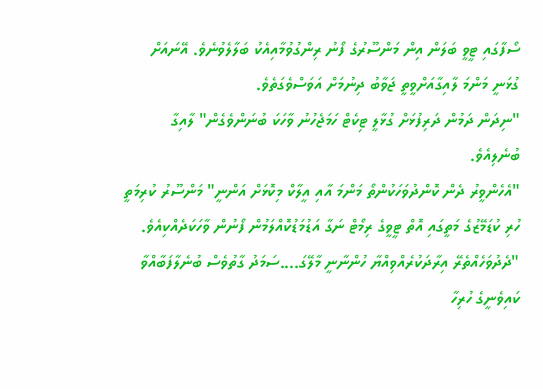ސޯފާގައި ޓީވީ ބަލަން އިން މަންސޫރުގެ ފޯނު ރިންގުވުމާއިއެކު ބަލާލެވުނެވެ. އޭނައަށް ގުޅަނީ މަންމަ ލާއިގާއަށްވީތީ ޖަވާބު ދިނުމަށް އަވަސްވެގަތެވެ.
"ނިދަން ދަމުން ދަރިފުޅަށް ގުޅާލީ ޓިކެޓް ހަމަޖެހުނު ވާހަކަ ބުނަންވެގެން" ލާއިގާ ބުނެލިއެވެ.
"އެހެންވީރު ދެން ކޮންދުވަހަކުންތޯ މަންމަ އާއި އީލާކް މިކޮޅަށް އަންނީ" މަންސޫރު ކުރިމަތީ ހުރި ކުޑަމޭޒުގެ މަތީގައި އޮތް ޓީވީގެ ރިމޯޓް ނަގާ އަޑުމަޑުކޮއްލަމުން ފޯނުން ވާހަކަދެއްކިއެވެ.
"ދެދުވަހެއްތެރޭ އިރާދަކުރެއްވިއްޔާ ހުންނާނީ މާލޭގަ....ސަމަދު ގާތުވެސް ބުނެލާފަބާއްވާ ކައިވެނީގެ ހުރިހާ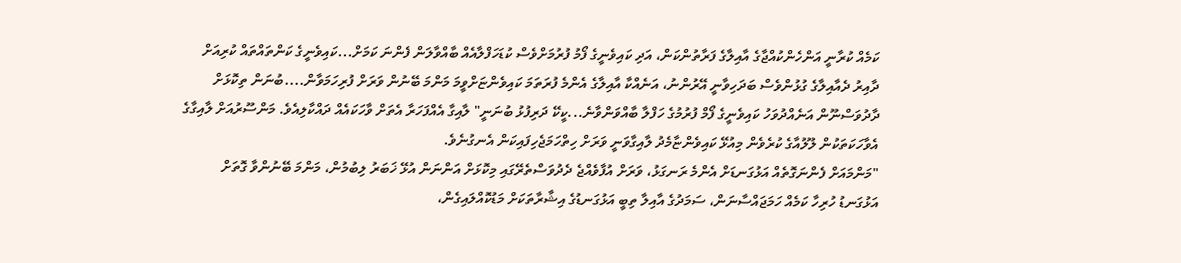ކަމެއް ކުރާނީ އަންހެންކުއްޖާގެ އާއިލާގެ ފަރާތުންކަން، އަދި ކައިވެނީގެ ފޯމު ފުރުމަށްވެސް ކުޑަހަފްލާއެއް ބާއްވާލަން ފެންނަ ކަމަށް...ކައިވެނީގެ ކަންތައްތައް ކުރިއަށް ދާއިރު ދެއާއިލާގެ ގުޅުންވެސް ބަދަހިވާނީ އޭރުންނު، އަނެއްކާ އާއިލާގެ އެންމެ ފުރަތަމަ ކައިވެންޏަށްވީމަ މަންމަ ބޭނުން ވަރަށް ފުރިހަމަވާން....ބުނަން ތިކޮޅަށް ދާދުވަސްނޫން އަނެއްދުވަހު ކައިވެނީގެ ފޯމް ފުރުމުގެ ހަފްލާ ބާއްވަންވާނެ...ކީކޭ ދަރިފުޅު ބުނަނީ" ލާއިގާ އެއްފަހަރާ އެތަށް ވާހަކައެއް ދައްކާލިއެވެ. މަންސޫރުއަށް ލާއިގާގެ އެވާހަކަތަކުން ލޫލުއާގެ ކުރެވެން މިއުޅޭ ކައިވެންޏާމެދު ލާއިގާވަނީ ވަރަށް ހިތްހަމަޖެހިފައިކަން އެނގުނެވެ.
"މަންމައަށް ފެންނަގޮތެއް އަޅުގަނޑަށް އެންމެ ރަނގަޅު، ވަރަށް އުފާވެއްޖެ ދެދުވަސްތެރޭގައި މިކޮޅަށް އަންނަން އުޅޭ ޚަބަރު ލިބުމުން، މަންމަ ބޭނުންވާ ގޮތަށް އަޅުގަނޑު ހުރިހާ ކަމެއް ހަމަޖައްސާނަން، ސަމަދުގެ އާއިލާ ތިބީ އަޅުގަނޑުގެ އިޝާރާތަކަށް މަޑުކޮއްލައިގެން،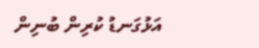އަޅުގަނޑު ކުރިން ބުނިން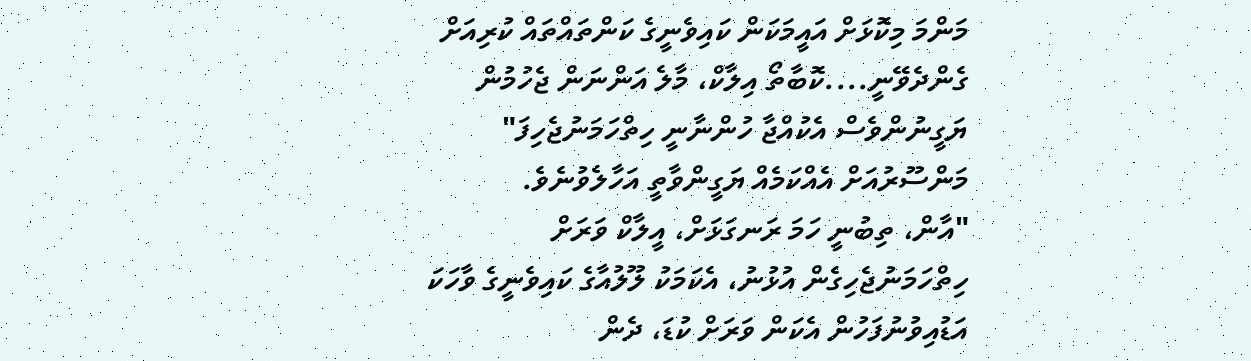މަންމަ މިކޮޅަށް އައީމަކަން ކައިވެނީގެ ކަންތައްތައް ކުރިއަށް ގެންދެވޭނީ....ކޮބާތޯ އިލާކް، މާލެ އަންނަން ޖެހުމުން ޔަގީނުންވެސް އެކުއްޖާ ހުންނާނީ ހިތްހަމަނުޖެހިފަ" މަންސޫރުއަށް އެއްކަމެއް ޔަގީންވާތީ އަހާލެވުނެވެ.
"އާން، ތިބުނީ ހަމަ ރަނގަޅަށް، އީލާކް ވަރަށް ހިތްހަމަނުޖެހިގެން އުޅުނު، އެކަމަކު ލޫލުއާގެ ކައިވެނީގެ ވާހަކަ އަޑުއިވުނުފަހުން އެކަން ވަރަށް ކުޑަ، ދެން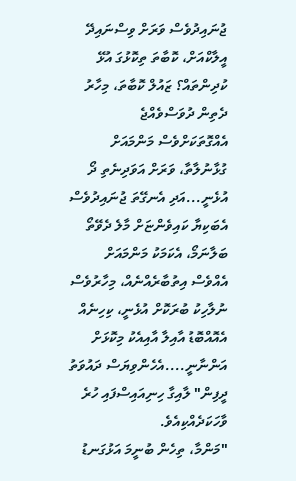ޖުނައިދުވެސް ވަރަށް ވިސްނައިދޭ އީލާކްއަށް، ކޮބާތަ ތިކޮޅުގަ އުޅޭ ކުދިންތައް؟ ޒައުލް ކޮބާތަ، މިހާރު ދެތިން ދުވަސްވެއްޖެ އެއްގޮތަކަށްވެސް މަންމައަށް ގުޅާނުލާތާ، ވަރަށް އަވަދިނެތި ދޯ އުޅެނީ...އަދި އެނގޭތަ ޖުނައިދުވެސް އެބަކިޔާ ކައިވެންޏަށް މާލެ ދެވޭތޯ ބަލާނަމޯ، އެކަމަކު މަންމައަށް އެއްވެސް އިތުބާރެއްނެއް، މިހާރުވެސް ނުލާހިކު ބުރަކޮށް އުޅެނީ، ކިހިނެއް އެއޮއްބޮޑު އާއިލާ އާއިއެކު މިކޮޅަށް އަންނާނީ....އެހެންވިޔަސް ދައުވަތު ދީފިން" ލާއިގާ ހިނިއައިސްފައި ހުރެ ވާހަކަދެއްކިއެވެ.
"މަންމާ، ތިހެން ބުނީމަ އަޅުގަނޑު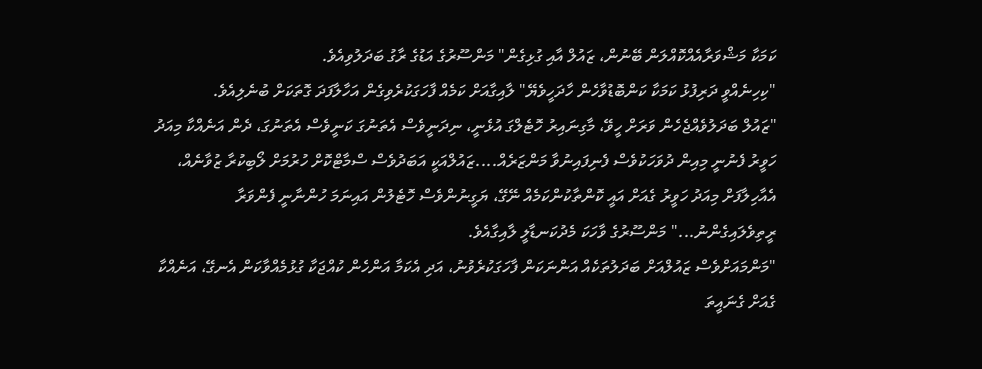ކަމަކާ މަޝްވަރާއެއްކޮއްލަން ބޭނުން، ޒައުލް އާއި ގުޅިގެން" މަންސޫރުގެ އަޑުގެ ރާގު ބަދަލުވިއެވެ.
"ކިހިނެއްވީ ދަރިފުޅު ކަމަކާ ކަންބޮޑުވާހެން ހާދަހީވެޔޭ" ލާއިގާއަށް ކަމެއް ފާހަގަކުރެވިގެން އަހާލާފަދަ ގޮތަކަށް ބުނެލިއެވެ.
"ޒައުލް ބަދަލުވެއްޖެހެން ވަރަށް ހީވޭ، މާގިނައިރު ހޮޓެލްގަ އުޅެނީ، ނިދަނީވެސް އެތަނުގަ ކަނީވެސް އެތަނުގަ، ދެން އަނެއްކާ މިއަދު ހަވީރު ފެނުނީ މިއިން ދުވަހަކުވެސް ފެނިފައިނުވާ މަންޒަރެއް....ޒައުލްއަކީ އަބަދުވެސް ސްމާޓްކޮށް ހުރުމަށް ލޯބިކުރާ ޒުވާނެއް، އެއާހިލާފަށް މިއަދު ހަވީރު ގެއަށް އައީ ކޮންތާކުންކަމެއް ނޭގޭ، ޔަގީނުންވެސް ހޮޓެލުން އައިނަމަ ހުންނާނީ ފެންވަރާ ރީތިވެލައިގެންނު..." މަންސޫރުގެ ވާހަކަ މެދުކަނޑާލީ ލާއިގާއެވެ.
"މަންމައަށްވެސް ޒައުލްއަށް ބަދަލުތަކެއް އަންނަކަން ފާހަގަކުރެވުނު، އަދި އެކަމާ އަންހެން ކުއްޖަކާ ގުޅުމެއްވާކަން އެނގޭ، އަނެއްކާ ގެއަށް ގެނައީތަ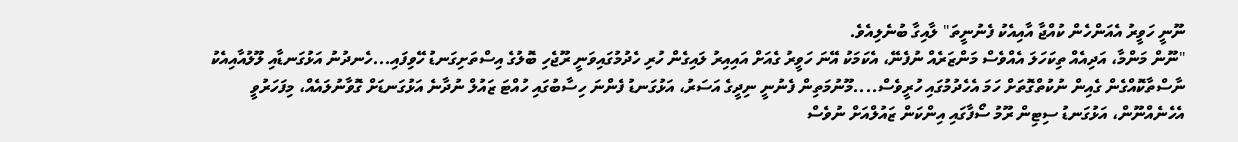ނޫނީ ހަވީރު އެއަންހެން ކުއްޖާ އާއިއެކު ފެނުނީތަ" ލާއިގާ ބުނެލިއެވެ.
"ނޫން މަންމާ، އަދިއެއް ތިކަހަލަ އެއްވެސް މަންޒަރެއް ނުފެނޭ، އެކަމަކު އޭނަ ހަވީރު ގެއަށް އައިއިރު ލައިގެން ހުރި ހެދުމުގައިވަނީ ރޫޖެހި ބޮލުގެ އިސްތަށިގަނޑު ހޭވިފައި...ހެނދުނު އަޅުގަނޑާއި ލޫލުއާއިއެކު ނާސްތާކޮއްގެން ގެއިން ނުކުތްގޮތަށް ހަމަ އެހެދުމުގައި ހުރީވެސް....މޫނުމަތިން ފެނުނީ ނިދީގެ އަސަރު، އަޅުގަނޑު ފެންނަ ހިސާބުގައި ހުއްޓަ ޒައުލް ނުދާނެ އަޅުގަނޑަށް ގޮވާނުލައެއް، މިފަހަރުވީ އެހެނެއްނޫން، އަޅުގަނޑު ސިޓިން ރޫމު ސޯފާގައި އިންކަން ޒައުލްއަށް ނުވެސް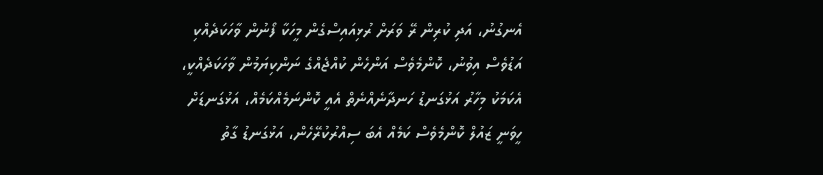އެނގުނު، އަދި ކުރިން ރޭ ވަރަށް ރުޅިއައިސްގެން މީހަކާ ފޯނުން ވާހަކަދެއްކި އަޑުވެސް އިވުނު، ކޮންމެވެސް އަންހެން ކުއްޖެއްގެ ނަންކިޔަމުން ވާހަކަދެއްކީ، އެކަމަކު މިހާރު އަޅުގަނޑު ހަނދާނެއްނެތް އެއީ ކޮންނަމެއްކަމެއް، އަޅުގަނޑަށް ހީވަނީ ޒައުލް ކޮންމެވެސް ކަމެއް އެބަ ސިއްރުކުރޭހެން، އަޅުގަނޑު ގާތު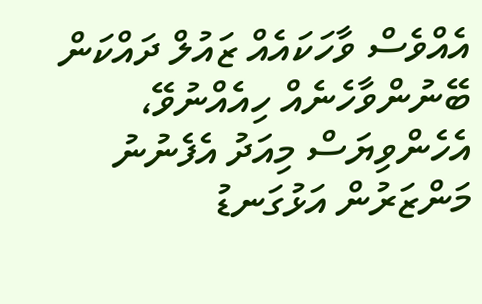އެއްވެސް ވާހަކައެއް ޒައުލް ދައްކަން ބޭނުންވާހެނެއް ހިއެއްނުވޭ، އެހެންވިޔަސް މިއަދު އެފެނުނު މަންޒަރުން އަޅުގަނޑު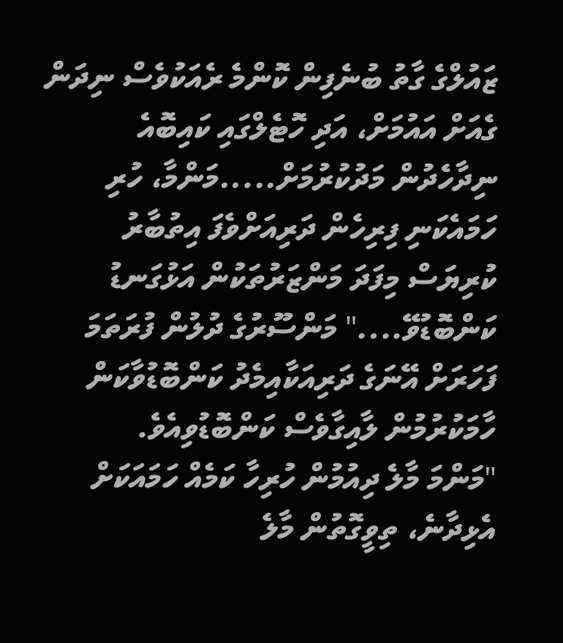ޒައުލްގެ ގާތު ބުނެފިން ކޮންމެ ރެއަކުވެސް ނިދަން ގެއަށް އައުމަށް، އަދި ހޮޓެލްގައި ކައިބޮއެ ނިދާހެދުން މަދުކުރުމަށް.....މަންމާ، ހުރި ހަމައެކަނި ފިރިހެން ދަރިއަށްވެފަ އިތުބާރު ކުރިޔަސް މިފަދަ މަންޒަރުތަކުން އަޅުގަނޑު ކަންބޮޑުވޭ...." މަންސޫރުގެ ދުލުން ފުރަތަމަ ފަހަރަށް އޭނަގެ ދަރިއަކާއިމެދު ކަންބޮޑުވާކަން ހާމަކުރުމުން ލާއިގާވެސް ކަންބޮޑުވިއެވެ.
"މަންމަ މާލެ ދިއުމުން ހުރިހާ ކަމެއް ހަމައަކަށް އެޅިދާނެ، ތިވީގޮތުން މާލެ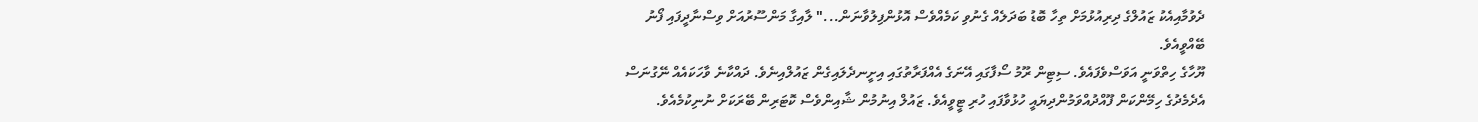ދެވުމާއިއެކު ޒައުލްގެ ދިރިއުޅުމަށް ތިހާ ބޮޑު ބަދަލެއް ގެނުވި ކަމެއްވެސް އޮޅުންފިލުވާނަން..." ލާއިގާ މަންސޫރުއަށް ވިސްނާދީފައި ފޯނު ބޭއްވީއެވެ.
ޔޫހާގެ ހިތްވަނީ އަވަސްވެފައެވެ. ސިޓިން ރޫމު ސޯފާގައި އޭނަގެ އެއްފަރާތުގައި އިށީނދެލައިގެން ޒައުލްއިނެވެ. ދައްކާނެ ވާހަކައެއް ނޭގުނަސް އެދެމެދުގެ ހިމޭންކަން ފޫއްދުއްވަމުންދިޔައީ ހުޅުވާފައި ހުރި ޓީވީއެވެ. ޒައުލް އިނުމުން ޝާއިންވެސް ކޮޓަރިން ބޭރަކަށް ނުނިކުމެއެވެ.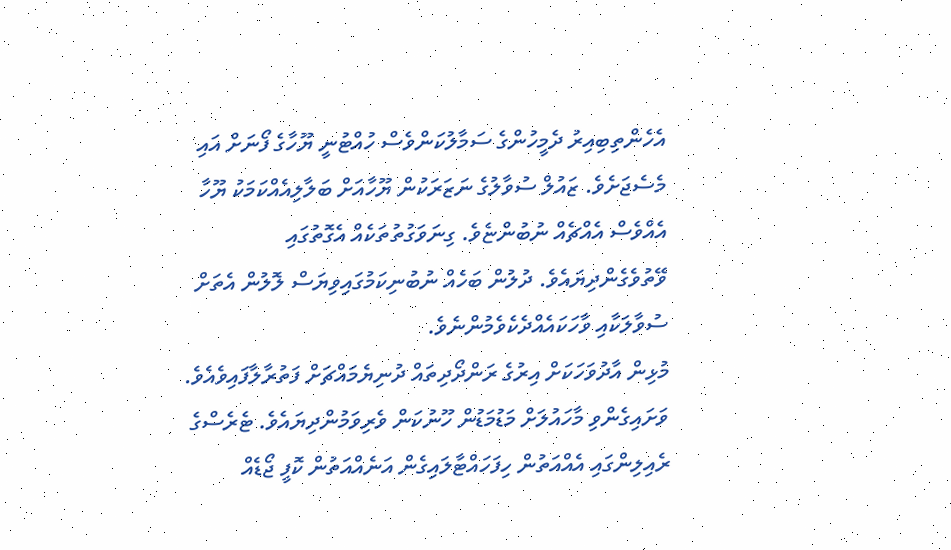އެހެންތިބިއިރު ދެމީހުންގެ ސަމާލުކަންވެސް ހުއްޓުނީ ޔޫހާގެ ފޯނަށް އައި މެސެޖަށެވެ. ޒައުލް ސުވާލުގެ ނަޒަރަކުން ޔޫހާއަށް ބަލާލިއެއްކަމަކު ޔޫހާ އެއްވެސް އެއްޗެއް ނުބުންޏެވެ. ގިނަވަގުތުތަކެއް އެގޮތުގައި ވޭތުވެގެންދިޔައެވެ. ދުލުން ބަހެއް ނުބުނިކަމުގައިވިޔަސް ލޮލުން އެތަށް ސުވާލަކާއި ވާހަކައެއްދެކެވެމުންނެވެ.
މުޅިން އާދުވަހަކަށް އިރުގެ ރަންދޯދިތައް ދުނިޔެމައްޗަށް ފަތުރާލާފައިވެއެވެ. ވަށައިގެންވި މާހައުލަށް މަޑުމަޑުން ހޫނުކަން ވެރިވަމުންދިޔައެވެ. ޓެރެސްގެ ރެއިލިންގައި އެއްއަތުން ހިފަހައްޓާލައިގެން އަނެއްއަތުން ކޮފީ ޖޯޑެއް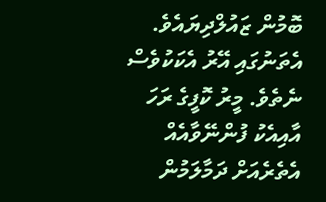ބޮމުން ޒައުލްދިޔައެވެ. އެތަނުގައި އޭރު އެކަކުވެސް ނެތެވެ. މީރު ކޮފީގެ ރަހަ އާއިއެކު ފުންނޭވާއެއް އެތެރެއަށް ދަމާލަމުން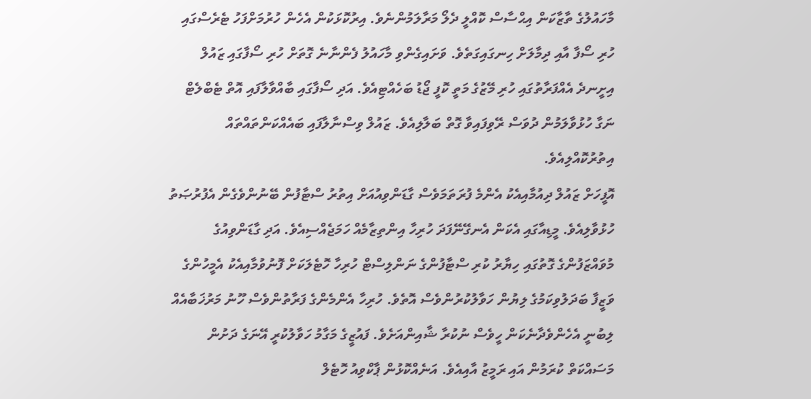މާހައުލުގެ ތާޒާކަން އިޙްސާސް ކޮއްލީ ދެލޯ މަރާލަމުންނެވެ. އިރުކޮޅަކުން އެހެން ހުރުމަށްފަހު ޓެރެސްގައި ހުރި ސޯފާ އާއި ދިމާލަށް ހިނގައިގަތެވެ. ވަށައިގެންވި މާހައުލު ފެންނާނެ ގޮތަށް ހުރި ސޯފާގައި ޒައުލް އިށީނދެ އެއްފަރާތުގައި ހުރި މޭޒުގެ މަތީ ކޮފީ ޖޯޑު ބަހެއްޓިއެވެ. އަދި ސޯފާގައި ބާއްވާލާފައި އޮތް ޓެބްލެޓް ނަގާ ހުޅުވާލަމުން ދުވަސް ރޭވިފައިވާ ގޮތް ބަލާލިއެވެ. ޒައުލް ވިސްނާލާފައި ބައެއްކަންތައްތައް އިތުރުކޮއްލިއެވެ.
އޮފީހަށް ޒައުލް ދިއުމާއިއެކު އެންމެ ފުރަތަމަވެސް ގާޑަންވިއުއަށް އިތުރު ސްޓާފުން ބޭނުންވެގެން އެފުރުޞަތު ހުޅުވާލިއެވެ. މީޑިއާގައި އެކަން އެނގޭނޭފަދަ ހުރިހާ އިންތިޒާމެއް ހަމަޖެއްސިއެވެ. އަދި ގާޑަންވިއުގެ މުވައްޒަފުންގެ ގޮތުގައި ހިޔާރު ކުރި ސްޓާފުންގެ ނަންލިސްޓް ހުރިހާ ހޮޓެލަކަށް ފޮނުވުމާއިއެކު އެމީހުންގެ ވަޒީފާ ބަދަލުވިކަމުގެ ލިޔުން ހަވާލުކުރުންވެސް އޮތެވެ. ހުރިހާ އެންމެންގެ ފަރާތުންވެސް ހޫނު މަރުޚަބާއެއް ލިބުނީ އެހެންވެދާނެކަން ހީވެސް ނުކުރާ ޝާއިންއަށެވެ. ފައުޒީގެ މަގާމު ހަވާލުކުރީ އޭނަގެ ދަށުން މަސައްކަތް ކުރަމުން އައި ރަމީޒު އާއިއެވެ. އަނެއްކޮޅުން ޕާކްވިއު ހޮޓެލް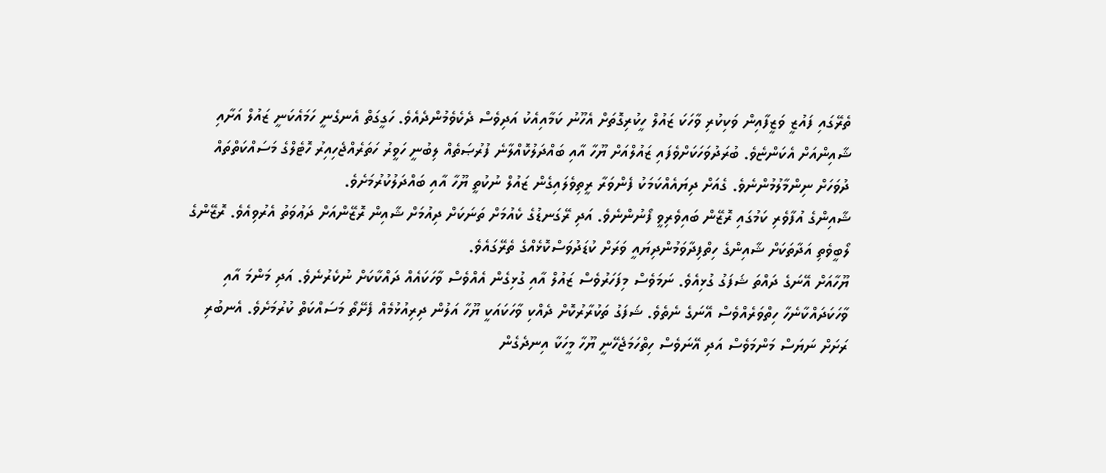ތެރޭގައި ފައުޒީ ވަޒީފާއިން ވަކިކުރި ވާހަކަ ޒައުލް ހީކުރިގޮތަށް އެހޫނު ކަމާއިއެކު އަދިވެސް ދެކެވެމުންދެއެވެ. ހަގީގަތް އެނގެނީ ހަމައެކަނީ ޒައުލް އަށާއި ޝާއިންއަށް އެކަންޏެވެ. ބުރަދުވަހަކަށްވެފައި ޒައުލްއަށް ޔޫހާ އާއި ބައްދަލުކޮއްލާނެ ފުރުޞަތެއް ލިބުނީ ހަވީރު ހަތަރެއްޖެހިއިރު ހޮޓެލްގެ މަސައްކަތްތައް ދުވަހަށް ނިންމާލުމުންނެވެ. ގެއަށް ދިޔައެއްކަމަކު ފެންވަރާ ރީތިވެލައިގެން ޒައުލް ނުކުތީ ޔޫހާ އާއި ބައްދަލުކުރުމަށެވެ.
ޝާއިންގެ އުފާވެރި ކަމުގައި ރޮޒޭން ބައިވެރިވީ ފޯނުންނެވެ. އަދި ރޭގަނޑުގެ ކެއުމަށް ތަނަކަށް ދިއުމަށް ޝާއިން ރޮޒޭންއަށް ދަޢުވަތު އެރުވިއެވެ. ރޮޒޭންގެ ލޯބީވެތި އަދާތަކަށް ޝާއިންގެ ހިތްފިދާވަމުންދިޔައީ ވަރަށް ކުޑަދުވަސްކޮޅެއްގެ ތެރޭގައެވެ.
ޔޫހާއަށް އޭނަގެ ދައްތަ ޝަފަގު ގުޅިއެވެ. ނަމަވެސް މިފަހަރުވެސް ޒައުލް އާއި ގުޅިގެން އެއްވެސް ވާހަކައެއް ދައްކާކަށް ނުކެރުނެވެ. އަދި މަންމަ އާއި ވާހަކަދައްކާނެހާ ހިތްވަރެއްވެސް އޭނަގެ ނެތެވެ. ޝަފަގު ތަކުރާރުކޮށް ދެއްކި ވާހަކައަކީ ޔޫހާ އަލުން ދިރިއުޅުމެއް ފެށޭތޯ މަސައްކަތް ކުރުމަށެވެ. އެނބުރި ރަށަށް ނަޔަސް މަންމަވެސް އަދި އޭނަވެސް ހިތްހަމަޖެހޭނީ ޔޫހާ މީހަކާ އިނދެގެން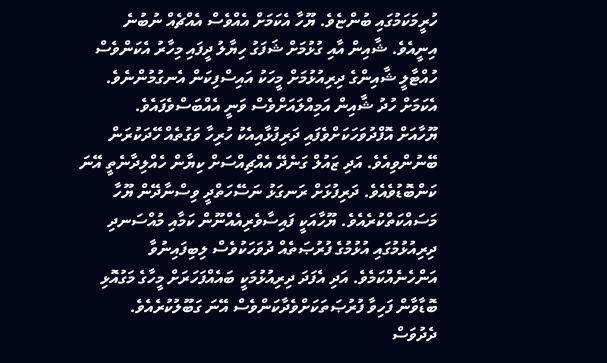ހުރީމަކަމުގައި ބުންޏެވެ. ޔޫހާ އެކަމަށް އެއްވެސް އެއްޗެއް ނުބުނެ އިނީއެވެ. ޝާއިން އާއި ގުޅުމަށް ޝަފަގު ހިޔާލު ދީފައި މިހާރު އެކަންވެސް ހުއްޓާލީ ޝާއިންގެ ދިރިއުޅުމަށް މީހަކު އައިސްފިކަން އެނގުމުންނެވެ. އެކަމަށް ހުދު ޝާއިން އަމިއްލައަށްވެސް ވަނީ އެއްބަސްވެފައެވެ.
ޔޫހާއަށް އޮފްދުވަހަކަށްވެފައި ދަރިފުޅާއިއެކު ހުރިހާ ވަގުތެއް ހޭދަކުރަން ބޭނުންވިއެވެ. އަދި ޒައުލް ގަނެދޭ އެއްޗިއްސަށް ކިޔާން ހެއްލިދާނެތީ އޭނަ ކަންބޮޑުވެއެވެ. ދަރިފުޅަށް ރަނގަޅު ނަސޭހަތްދީ ވިސްނާދޭން ޔޫހާ މަސައްކަތްކުރެއެވެ. ޔޫހާއަކީ ފައިސާވެރިއެއްނޫން ކަމާއި މުއްސަނދި ދިރިއުޅުމުގައި އުޅުމުގެ ފުރުޞަތެއް ދުވަހަކުވެސް ލިބިފައިނުވާ އަންހެނެއްކަމެވެ. އަދި އެފަދަ ދިރިއުޅުމަކީ ބައެއްފަހަރަށް މީހާގެ މަގުއޮޅި ބޮޑާވާން ފަހިވާ ފުރުޞަތަކަށްވެދާކަންވެސް އޭނަ ގަބޫލުކުރެއެވެ.
ދެދުވަސް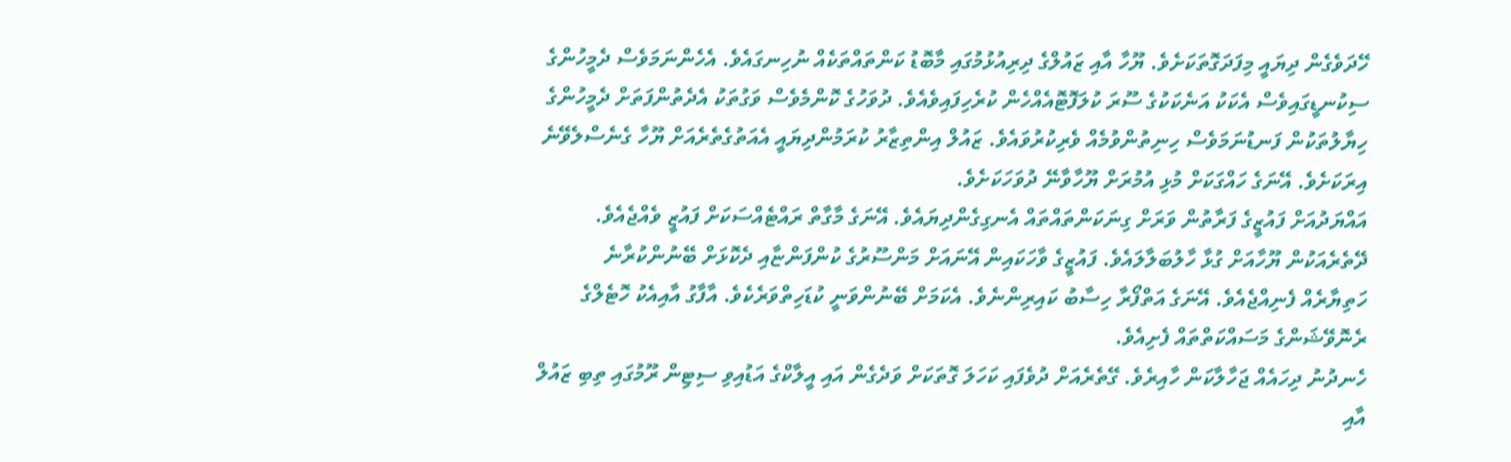ހޭދަވެގެން ދިޔައީ މިފަދަގޮތަކަށެވެ. ޔޫހާ އާއި ޒައުލްގެ ދިރިއުޅުމުގައި މާބޮޑު ކަންތައްތަކެއް ނުހިނގައެވެ. އެހެންނަމަވެސް ދެމީހުންގެ ސިކުނޑީގައިވެސް އެކަކު އަނެކަކުގެ ސޫރަ ކުލަފޮޓޮއެއްހެން ކުރެހިފައިވެއެވެ. ދުވަހުގެ ކޮންމެވެސް ވަގުތަކު އެދެތުންފަތަށް ދެމީހުންގެ ހިޔާލުތަކުން ފަނޑުނަމަވެސް ހިނިތުންވުމެއް ވެރިކުރުވައެވެ. ޒައުލް އިންތިޒާރު ކުރަމުންދިޔައީ އެއަތުގެތެރެއަށް ޔޫހާ ގެނެސްލެވޭނެ އިރަކަށެވެ. އޭނަގެ ހައްގަކަށް މުޅި އުމުރަށް ޔޫހާވާނޭ ދުވަހަކަށެވެ.
އައްޔަދުއަށް ފައުޒީގެ ފަރާތުން ވަރަށް ގިނަކަންތައްތައް އެނގިގެންދިޔައެވެ. އޭނަގެ މާގާތް ރައްޓެއްސަކަށް ފައުޒީ ވެއްޖެއެވެ. ދޭތެރެއަކުން ޔޫހާއަށް ގުޅާ ހާލުބަލާލައެވެ. ފައުޒީގެ ވާހަކައިން އޭނައަށް މަންސޫރުގެ ކުންފަންޏާއި ދެކޮޅަށް ބޭނުންކުރާނެ ހަތިޔާރެއް ފެނިއްޖެއެވެ. އޭނަގެ އަތްފޯރާ ހިސާބު ކައިރިންނެވެ. އެކަމަށް ބޭނުންވަނީ ކުޑަހިތްވަރެކެވެ. އާފާގު އާއިއެކު ހޮޓެލްގެ ރެނޮވޭޝަންގެ މަސައްކަތްތައް ފެށިއެވެ.
ހެނދުނު ދިހައެއް ޖަހާލާކަން ހާއިރެވެ. ގޭތެރެއަށް ދުވެފައި ކަހަލަ ގޮތަކަށް ވަދެގެން އައި އީލާކްގެ އަޑުއިވި ސިޓިން ރޫމުގައި ތިބި ޒައުލް އާއި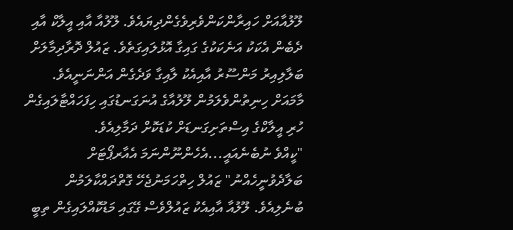ލޫލުއާއަށް ހައިރާންކަންވެރިވެގެންދިޔައެވެ. ލޫލުއާ އާއި އީލާކް އާއި ދެބެން އެކަކު އަނެކަކުގެ ގައިގާ އޮޅުލައިގަތެވެ. ޒައުލް ދޮރާދިމާލަށް ބަލާލިއިރު މަންސޫރު އާއިއެކު ލާއިގާ ވަދެގެން އަންނަނީއެވެ. މާމައަށް ހިނިތުންވެލަމުން ލޫލުއާގެ އުނަގަނޑުގައި ހިފަހައްޓާލައިގެން ހުރި އީލާކްގެ އިސްތަށިގަނޑަށް ކުޑަކޮށް ދަމާލިއެވެ.
"ކީއްވެ ނުބެނެއައީ...އެހެންނޫންނަމަ އެއާރޕޯޓަށް ބަލާދެވުނީހެއްނު" ޒައުލް ހިތްހަމަނުޖެހޭ ގޮތްދައްކާލަމުން ބުނެލިއެވެ. ލޫލުއާ އާއިއެކު ޒައުލްވެސް ގޭގައި މަޑުކޮއްލައިގެން ތިބީ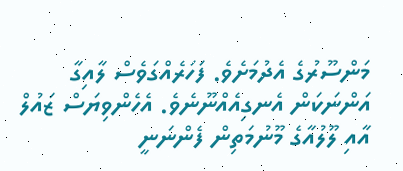މަންސޫރުގެ އެދުމަށެވެ. ފަހަރެއްގަވެސް ލާއިގާ އަންނަކަން އެނގިއެއްނޫނެވެ. އެހެންވިޔަސް ޒައުލް އާއި ލޫލުއާގެ މޫނުމަތިން ފެންނަނީ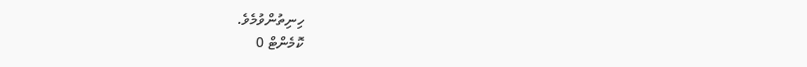ހިނިތުންވުމެވެ.
ކޮމެންޓް 0